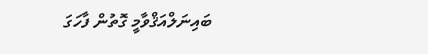ބައިނަލްއަޤްވާމީ ގޮތުން ފާހަގަ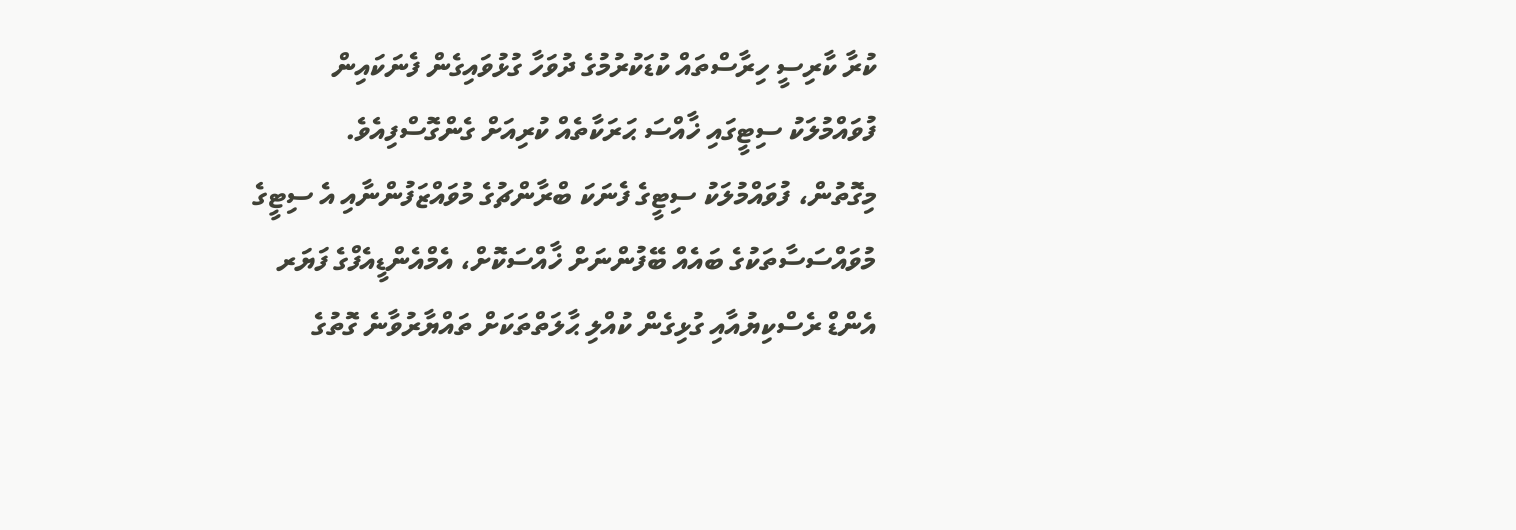ކުރާ ކާރިސީ ހިރާސްތައް ކުޑަކުރުމުގެ ދުވަހާ ގުޅުވައިގެން ފެނަކައިން ފުވައްމުލަކު ސިޓީގައި ޚާއްސަ ޙަރަކާތެއް ކުރިއަށް ގެންގޮސްފިއެވެ.
މިގޮތުން، ފުވައްމުލަކު ސިޓީގެ ފެނަކަ ބްރާންޗުގެ މުވައްޒަފުންނާއި އެ ސިޓީގެ މުވައްސަސާތަކުގެ ބައެއް ބޭފުންނަށް ޚާއްސަކޮށް، އެމްއެންޑީއެފްގެ ފަޔަރ އެންޑް ރެސްކިޔުއާއި ގުޅިގެން ކުއްލި ޙާލަތްތަކަށް ތައްޔާރުވާނެ ގޮތުގެ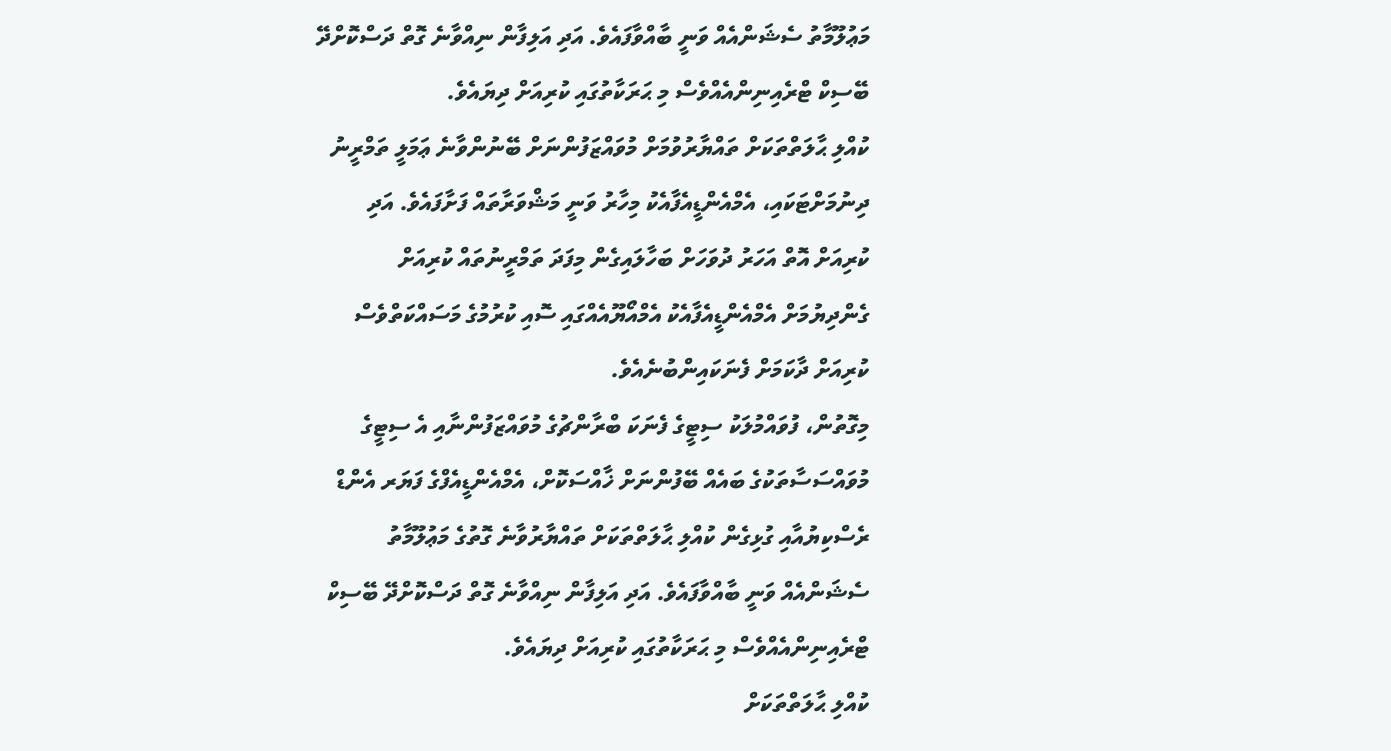މަޢުލޫމާތު ސެޝަންއެއް ވަނީ ބާއްވާފައެވެ. އަދި އަލިފާން ނިއްވާނެ ގޮތް ދަސްކޮށްދޭ ބޭސިކް ޓްރެއިނިންއެއްވެސް މި ޙަރަކާތުގައި ކުރިއަށް ދިޔައެވެ.
ކުއްލި ޙާލަތްތަކަށް ތައްޔާރުވުމަށް މުވައްޒަފުންނަށް ބޭނުންވާނެ ޢަމަލީ ތަމްރީނު ދިނުމަށްޓަކައި، އެމްއެންޑީއެފާއެކު މިހާރު ވަނީ މަޝްވަރާތައް ފަށާފައެވެ. އަދި ކުރިއަށް އޮތް އަހަރު ދުވަހަށް ބަހާލައިގެން މިފަދަ ތަމްރީނުތައް ކުރިއަށް ގެންދިޔުމަށް އެމްއެންޑީއެފާއެކު އެމްއޯޔޫއެއްގައި ސޮއި ކުރުމުގެ މަސައްކަތްވެސް ކުރިއަށް ދާކަމަށް ފެނަކައިންބުނެއެވެ.
މިގޮތުން، ފުވައްމުލަކު ސިޓީގެ ފެނަކަ ބްރާންޗުގެ މުވައްޒަފުންނާއި އެ ސިޓީގެ މުވައްސަސާތަކުގެ ބައެއް ބޭފުންނަށް ޚާއްސަކޮށް، އެމްއެންޑީއެފްގެ ފަޔަރ އެންޑް ރެސްކިޔުއާއި ގުޅިގެން ކުއްލި ޙާލަތްތަކަށް ތައްޔާރުވާނެ ގޮތުގެ މަޢުލޫމާތު ސެޝަންއެއް ވަނީ ބާއްވާފައެވެ. އަދި އަލިފާން ނިއްވާނެ ގޮތް ދަސްކޮށްދޭ ބޭސިކް ޓްރެއިނިންއެއްވެސް މި ޙަރަކާތުގައި ކުރިއަށް ދިޔައެވެ.
ކުއްލި ޙާލަތްތަކަށް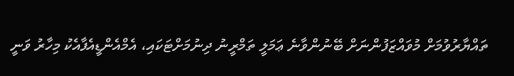ތައްޔާރުވުމަށް މުވައްޒަފުންނަށް ބޭނުންވާނެ ޢަމަލީ ތަމްރީނު ދިނުމަށްޓަކައި، އެމްއެންޑީއެފާއެކު މިހާރު ވަނީ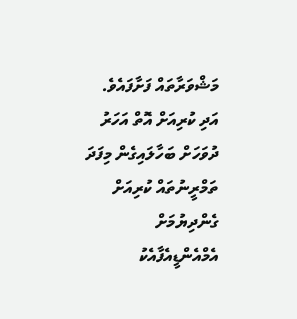މަޝްވަރާތައް ފަށާފައެވެ. އަދި ކުރިއަށް އޮތް އަހަރު ދުވަހަށް ބަހާލައިގެން މިފަދަ ތަމްރީނުތައް ކުރިއަށް ގެންދިޔުމަށް އެމްއެންޑީއެފާއެކު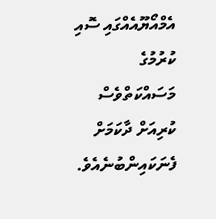އެމްއޯޔޫއެއްގައި ސޮއި ކުރުމުގެ މަސައްކަތްވެސް ކުރިއަށް ދާކަމަށް ފެނަކައިންބުނެއެވެ.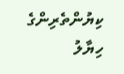ކިޔުންތެރިންގެ ހިޔާލު